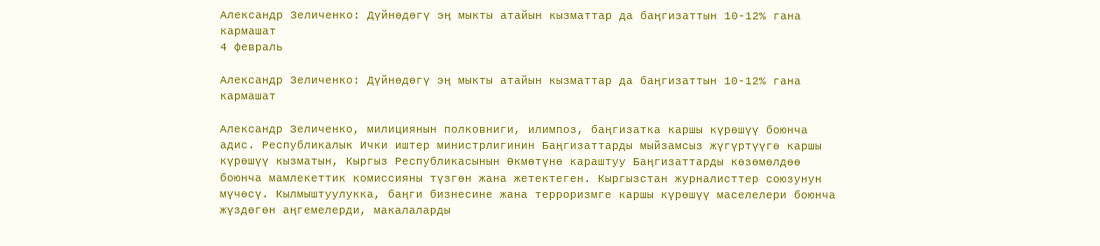Александр Зеличенко: Дүйнөдөгү эң мыкты атайын кызматтар да баңгизаттын 10-12% гана кармашат
4 февраль

Александр Зеличенко: Дүйнөдөгү эң мыкты атайын кызматтар да баңгизаттын 10-12% гана кармашат

Александр Зеличенко, милициянын полковниги, илимпоз, баңгизатка каршы күрөшүү боюнча адис. Республикалык Ички иштер министрлигинин Баңгизаттарды мыйзамсыз жүгүртүүгө каршы күрөшүү кызматын, Кыргыз Республикасынын Өкмөтүнө караштуу Баңгизаттарды көзөмөлдөө боюнча мамлекеттик комиссияны түзгөн жана жетектеген. Кыргызстан журналисттер союзунун мүчөсү. Кылмыштуулукка, баңги бизнесине жана терроризмге каршы күрөшүү маселелери боюнча жүздөгөн аңгемелерди, макалаларды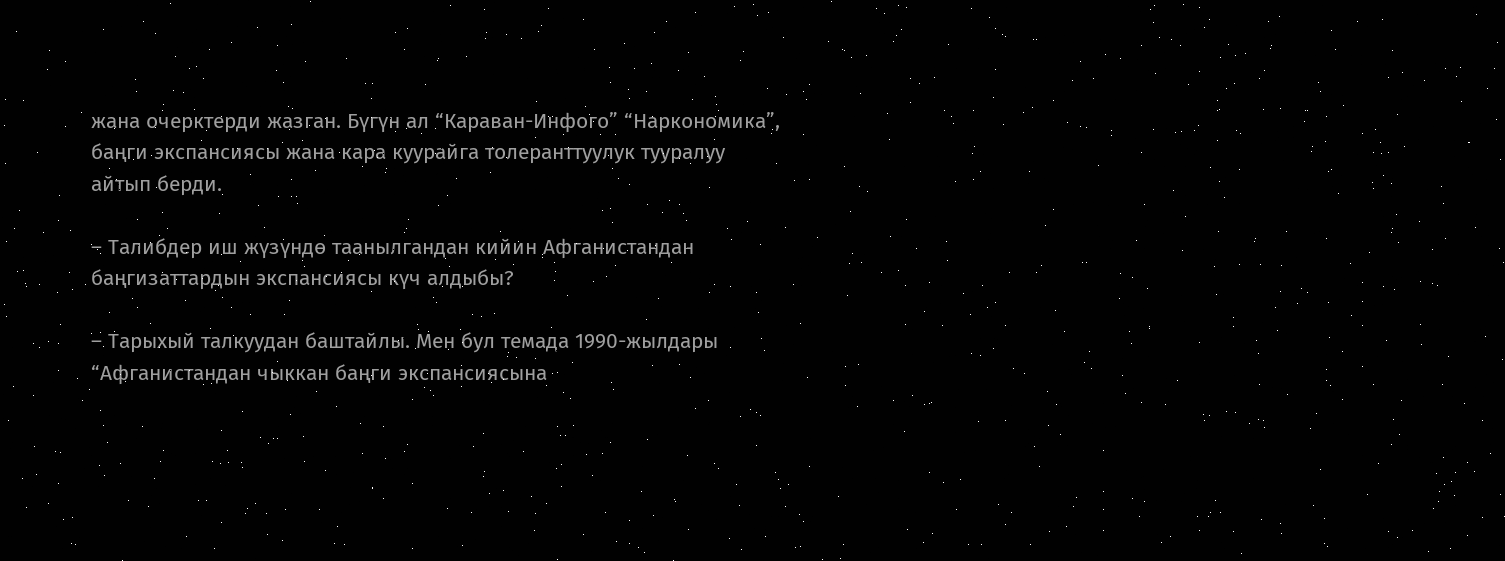жана очерктерди жазган. Бүгүн ал “Караван-Инфого” “Наркономика”, баңги экспансиясы жана кара куурайга толеранттуулук тууралуу айтып берди.

– Талибдер иш жүзүндө таанылгандан кийин Афганистандан баңгизаттардын экспансиясы күч алдыбы?

– Тарыхый талкуудан баштайлы. Мен бул темада 1990-жылдары “Афганистандан чыккан баңги экспансиясына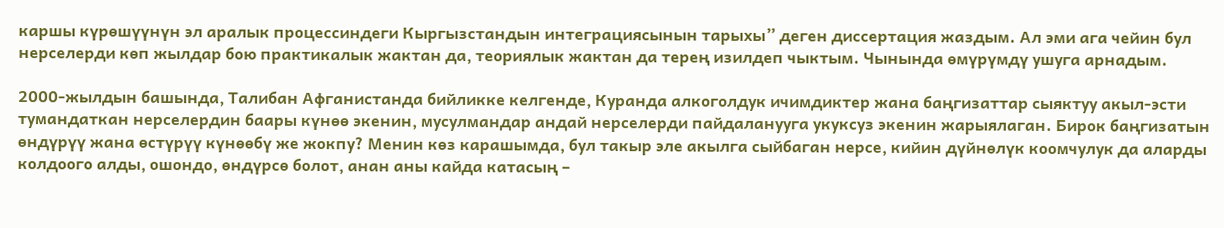каршы күрөшүүнүн эл аралык процессиндеги Кыргызстандын интеграциясынын тарыхы” деген диссертация жаздым. Ал эми ага чейин бул нерселерди көп жылдар бою практикалык жактан да, теориялык жактан да терең изилдеп чыктым. Чынында өмүрүмдү ушуга арнадым.

2000-жылдын башында, Талибан Афганистанда бийликке келгенде, Куранда алкоголдук ичимдиктер жана баңгизаттар сыяктуу акыл-эсти тумандаткан нерселердин баары күнөө экенин, мусулмандар андай нерселерди пайдаланууга укуксуз экенин жарыялаган. Бирок баңгизатын өндүрүү жана өстүрүү күнөөбү же жокпу? Менин көз карашымда, бул такыр эле акылга сыйбаган нерсе, кийин дүйнөлүк коомчулук да аларды колдоого алды, ошондо, өндүрсө болот, анан аны кайда катасың –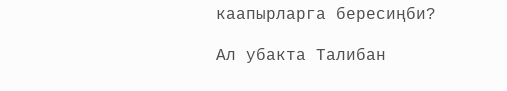каапырларга бересиңби?

Ал убакта Талибан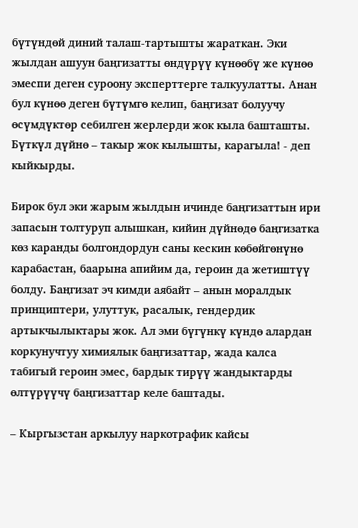бүтүндөй диний талаш-тартышты жараткан. Эки жылдан ашуун баңгизатты өндүрүү күнөөбү же күнөө эмеспи деген суроону эксперттерге талкуулатты. Анан бул күнөө деген бүтүмгө келип, баңгизат болуучу өсүмдүктөр себилген жерлерди жок кыла башташты. Бүткүл дүйнө – такыр жок кылышты, карагыла! - деп кыйкырды.

Бирок бул эки жарым жылдын ичинде баңгизаттын ири запасын толтуруп алышкан, кийин дүйнөдө баңгизатка көз каранды болгондордун саны кескин көбөйгөнүнө карабастан, баарына апийим да, героин да жетиштүү болду. Баңгизат эч кимди аябайт – анын моралдык принциптери, улуттук, расалык, гендердик артыкчылыктары жок. Ал эми бүгүнкү күндө алардан коркунучтуу химиялык баңгизаттар, жада калса табигый героин эмес, бардык тирүү жандыктарды өлтүрүүчү баңгизаттар келе баштады.

– Кыргызстан аркылуу наркотрафик кайсы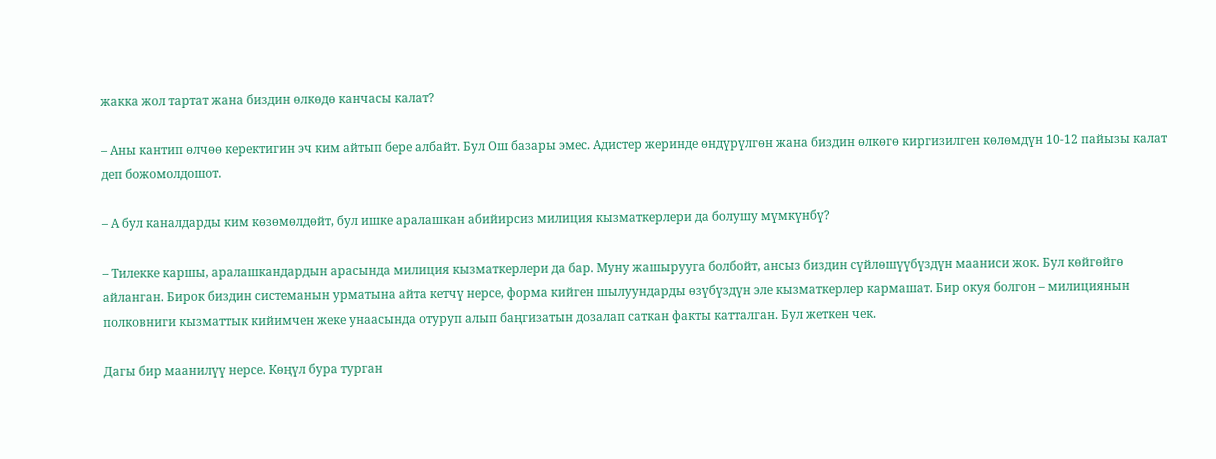жакка жол тартат жана биздин өлкөдө канчасы калат?

– Аны кантип өлчөө керектигин эч ким айтып бере албайт. Бул Ош базары эмес. Адистер жеринде өндүрүлгөн жана биздин өлкөгө киргизилген көлөмдүн 10-12 пайызы калат деп божомолдошот.

– А бул каналдарды ким көзөмөлдөйт, бул ишке аралашкан абийирсиз милиция кызматкерлери да болушу мүмкүнбү?

– Тилекке каршы, аралашкандардын арасында милиция кызматкерлери да бар. Муну жашырууга болбойт, ансыз биздин сүйлөшүүбүздүн мааниси жок. Бул көйгөйгө айланган. Бирок биздин системанын урматына айта кетчү нерсе, форма кийген шылуундарды өзүбүздүн эле кызматкерлер кармашат. Бир окуя болгон – милициянын полковниги кызматтык кийимчен жеке унаасында отуруп алып баңгизатын дозалап саткан факты катталган. Бул жеткен чек.

Дагы бир маанилүү нерсе. Көңүл бура турган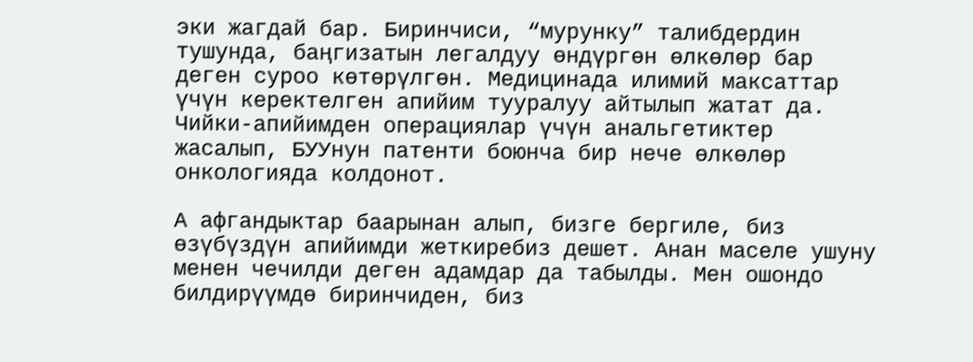эки жагдай бар. Биринчиси, “мурунку” талибдердин тушунда, баңгизатын легалдуу өндүргөн өлкөлөр бар деген суроо көтөрүлгөн. Медицинада илимий максаттар үчүн керектелген апийим тууралуу айтылып жатат да. Чийки-апийимден операциялар үчүн анальгетиктер жасалып, БУУнун патенти боюнча бир нече өлкөлөр онкологияда колдонот.

А афгандыктар баарынан алып, бизге бергиле, биз өзүбүздүн апийимди жеткиребиз дешет. Анан маселе ушуну менен чечилди деген адамдар да табылды. Мен ошондо билдирүүмдө биринчиден, биз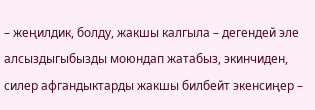– жеңилдик, болду, жакшы калгыла – дегендей эле алсыздыгыбызды моюндап жатабыз, экинчиден, силер афгандыктарды жакшы билбейт экенсиңер –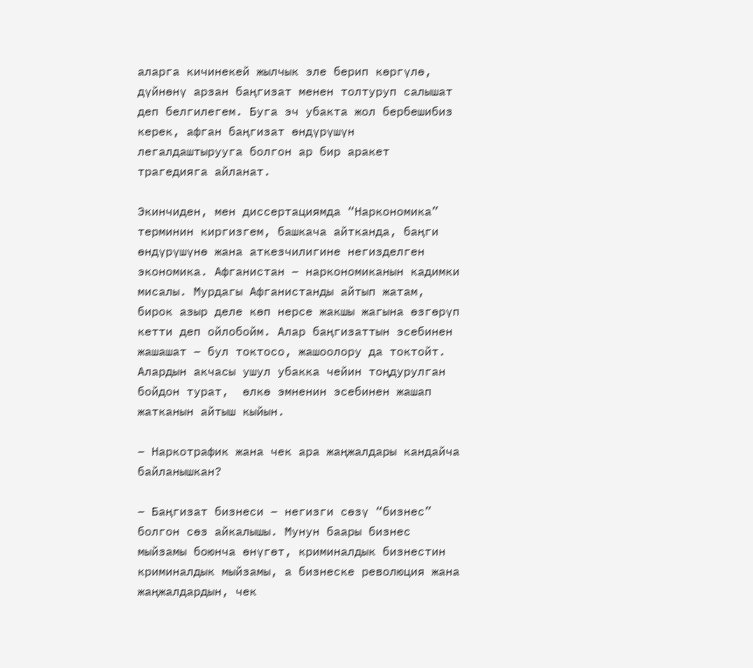аларга кичинекей жылчык эле берип көргүлө, дүйнөнү арзан баңгизат менен толтуруп салышат деп белгилегем. Буга эч убакта жол бербешибиз керек, афган баңгизат өндүрүшүн легалдаштырууга болгон ар бир аракет трагедияга айланат.

Экинчиден, мен диссертациямда “Наркономика” терминин киргизгем, башкача айтканда, баңги өндүрүшүнө жана аткезчилигине негизделген экономика. Афганистан – наркономиканын кадимки мисалы. Мурдагы Афганистанды айтып жатам, бирок азыр деле көп нерсе жакшы жагына өзгөрүп кетти деп ойлобойм. Алар баңгизаттын эсебинен жашашат – бул токтосо, жашоолору да токтойт. Алардын акчасы ушул убакка чейин тоңдурулган бойдон турат,  өлкө эмненин эсебинен жашап жатканын айтыш кыйын.

– Наркотрафик жана чек ара жаңжалдары кандайча байланышкан?

– Баңгизат бизнеси – негизги сөзү “бизнес” болгон сөз айкалышы. Мунун баары бизнес мыйзамы боюнча өнүгөт, криминалдык бизнестин криминалдык мыйзамы, а бизнеске революция жана жаңжалдардын, чек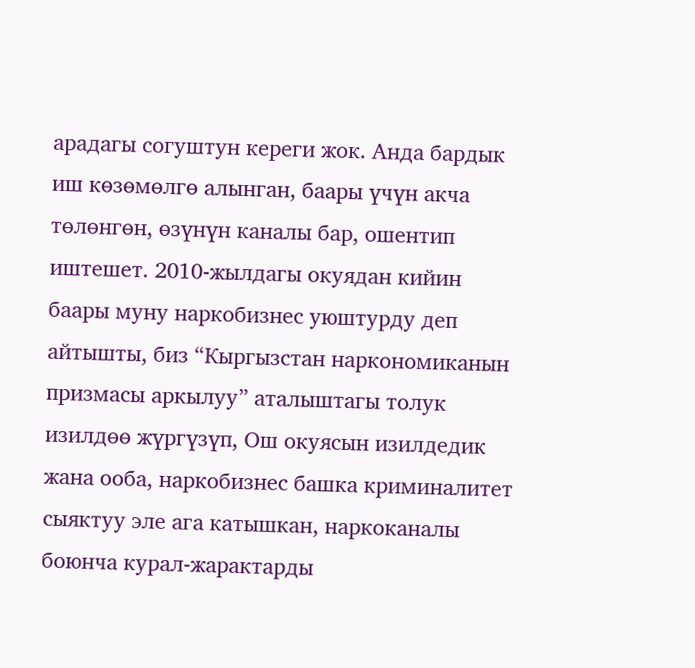арадагы согуштун кереги жок. Анда бардык иш көзөмөлгө алынган, баары үчүн акча төлөнгөн, өзүнүн каналы бар, ошентип иштешет. 2010-жылдагы окуядан кийин баары муну наркобизнес уюштурду деп айтышты, биз “Кыргызстан наркономиканын призмасы аркылуу” аталыштагы толук изилдөө жүргүзүп, Ош окуясын изилдедик жана ооба, наркобизнес башка криминалитет сыяктуу эле ага катышкан, наркоканалы боюнча курал-жарактарды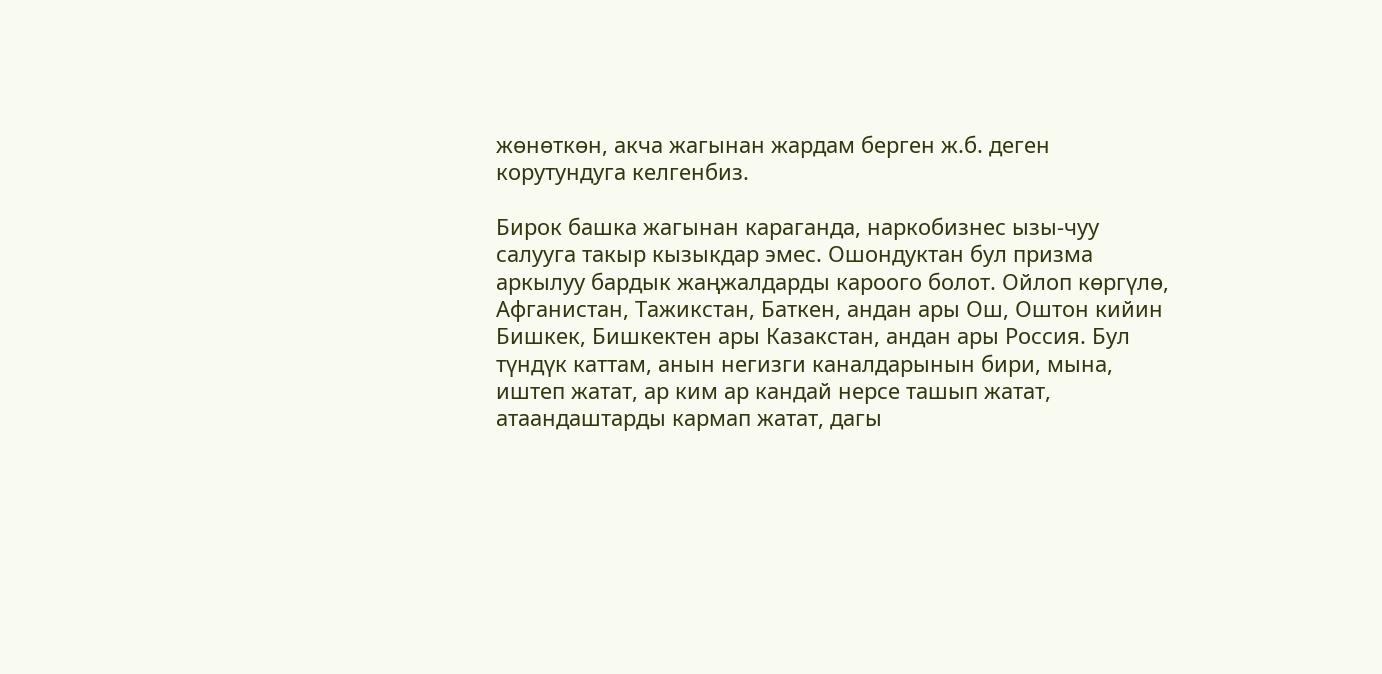жөнөткөн, акча жагынан жардам берген ж.б. деген корутундуга келгенбиз.

Бирок башка жагынан караганда, наркобизнес ызы-чуу салууга такыр кызыкдар эмес. Ошондуктан бул призма аркылуу бардык жаңжалдарды кароого болот. Ойлоп көргүлө, Афганистан, Тажикстан, Баткен, андан ары Ош, Оштон кийин Бишкек, Бишкектен ары Казакстан, андан ары Россия. Бул түндүк каттам, анын негизги каналдарынын бири, мына, иштеп жатат, ар ким ар кандай нерсе ташып жатат, атаандаштарды кармап жатат, дагы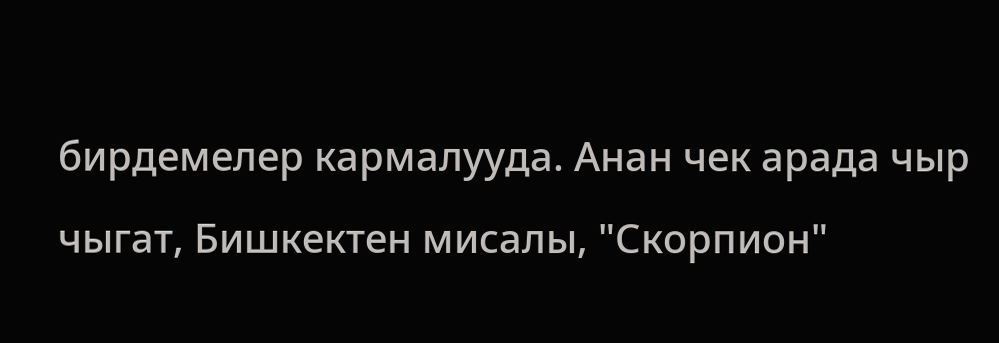бирдемелер кармалууда. Анан чек арада чыр чыгат, Бишкектен мисалы, "Скорпион"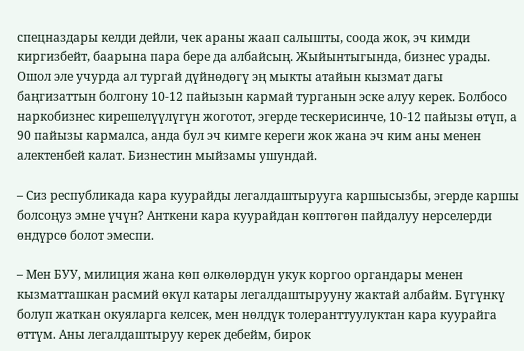спецназдары келди дейли, чек араны жаап салышты, соода жок, эч кимди киргизбейт, баарына пара бере да албайсың. Жыйынтыгында, бизнес урады. Ошол эле учурда ал тургай дүйнөдөгү эң мыкты атайын кызмат дагы баңгизаттын болгону 10-12 пайызын кармай турганын эске алуу керек. Болбосо наркобизнес кирешелүүлүгүн жоготот, эгерде тескерисинче, 10-12 пайызы өтүп, а 90 пайызы кармалса, анда бул эч кимге кереги жок жана эч ким аны менен алектенбей калат. Бизнестин мыйзамы ушундай.

– Сиз республикада кара куурайды легалдаштырууга каршысызбы, эгерде каршы болсоңуз эмне үчүн? Анткени кара куурайдан көптөгөн пайдалуу нерселерди өндүрсө болот эмеспи.

– Мен БУУ, милиция жана көп өлкөлөрдүн укук коргоо органдары менен кызматташкан расмий өкүл катары легалдаштырууну жактай албайм. Бүгүнкү болуп жаткан окуяларга келсек, мен нөлдүк толеранттуулуктан кара куурайга өттүм. Аны легалдаштыруу керек дебейм, бирок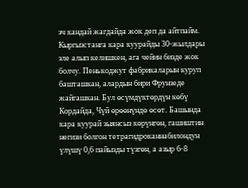эч кандай жагдайда жок деп да айтпайм. Кыргызстанга кара куурайды 30-жылдары эле алып келишкен, ага чейин бизде жок болчу. Пенькоджут фабрикаларын куруп башташкан, алардын бири Фрунзеде жайгашкан. Бул өсүмдүктөрдүн көбү Кордайда, Чүй өрөөнүндө өсөт. Башында кара куурай зыянсыз көрүнгөн, гашиштин негизи болгон тетрагидроканнабилондун үлүшү 0,6 пайызды түзгөн, а азыр 6-8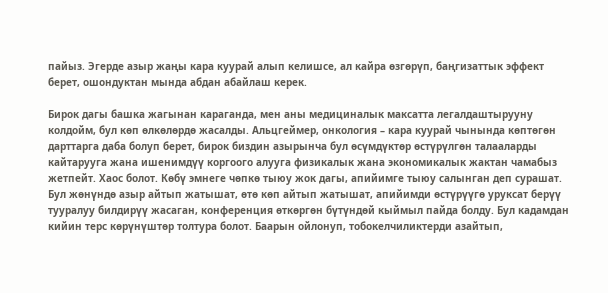пайыз. Эгерде азыр жаңы кара куурай алып келишсе, ал кайра өзгөрүп, баңгизаттык эффект берет, ошондуктан мында абдан абайлаш керек.

Бирок дагы башка жагынан караганда, мен аны медициналык максатта легалдаштырууну колдойм, бул көп өлкөлөрдө жасалды. Альцгеймер, онкология – кара куурай чынында көптөгөн дарттарга даба болуп берет, бирок биздин азырынча бул өсүмдүктөр өстүрүлгөн талааларды кайтарууга жана ишенимдүү коргоого алууга физикалык жана экономикалык жактан чамабыз жетпейт. Хаос болот. Көбү эмнеге чөпкө тыюу жок дагы, апийимге тыюу салынган деп сурашат. Бул жөнүндө азыр айтып жатышат, өтө көп айтып жатышат, апийимди өстүрүүгө уруксат берүү тууралуу билдирүү жасаган, конференция өткөргөн бүтүндөй кыймыл пайда болду. Бул кадамдан кийин терс көрүнүштөр толтура болот. Баарын ойлонуп, тобокелчиликтерди азайтып,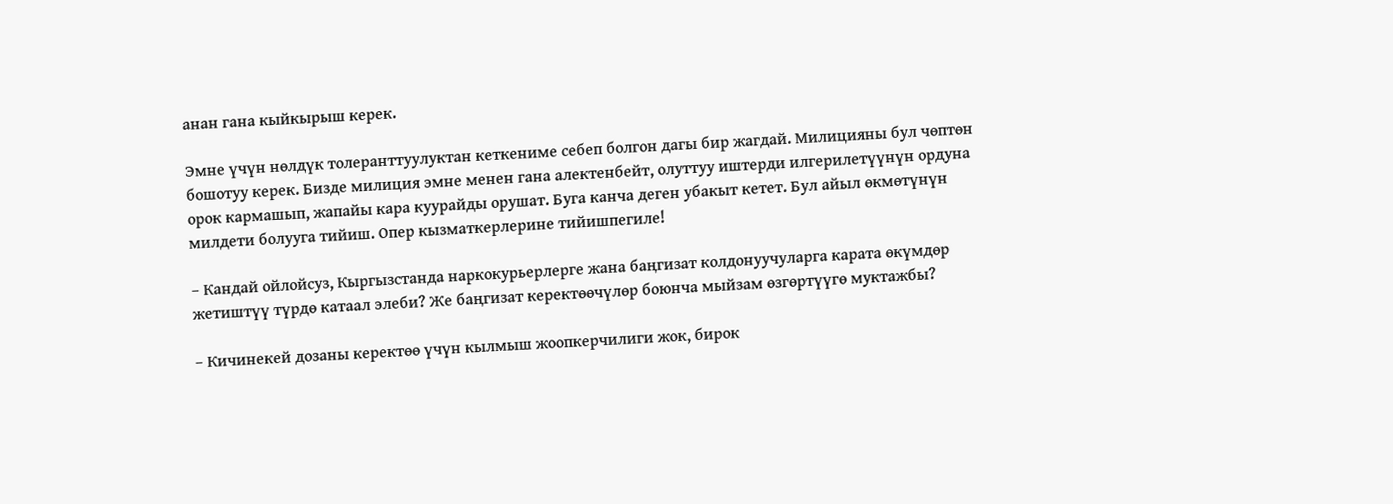анан гана кыйкырыш керек.

Эмне үчүн нөлдүк толеранттуулуктан кеткениме себеп болгон дагы бир жагдай. Милицияны бул чөптөн бошотуу керек. Бизде милиция эмне менен гана алектенбейт, олуттуу иштерди илгерилетүүнүн ордуна орок кармашып, жапайы кара куурайды орушат. Буга канча деген убакыт кетет. Бул айыл өкмөтүнүн милдети болууга тийиш. Опер кызматкерлерине тийишпегиле!

– Кандай ойлойсуз, Кыргызстанда наркокурьерлерге жана баңгизат колдонуучуларга карата өкүмдөр жетиштүү түрдө катаал элеби? Же баңгизат керектөөчүлөр боюнча мыйзам өзгөртүүгө муктажбы?

– Кичинекей дозаны керектөө үчүн кылмыш жоопкерчилиги жок, бирок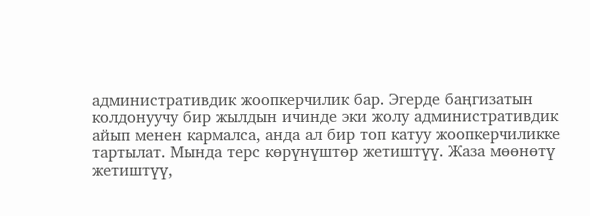административдик жоопкерчилик бар. Эгерде баңгизатын колдонуучу бир жылдын ичинде эки жолу административдик айып менен кармалса, анда ал бир топ катуу жоопкерчиликке тартылат. Мында терс көрүнүштөр жетиштүү. Жаза мөөнөтү жетиштүү,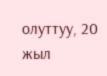олуттуу, 20 жыл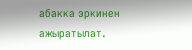абакка эркинен ажыратылат.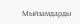Мыйзамдарды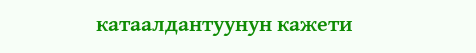катаалдантуунун кажети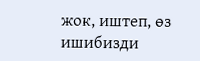жок, иштеп, өз ишибизди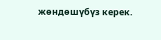жөндөшүбүз керек.